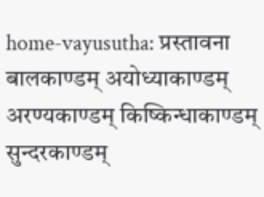home-vayusutha: प्रस्तावना बालकाण्डम् अयोध्याकाण्डम् अरण्यकाण्डम् किष्किन्धाकाण्डम् सुन्दरकाण्डम्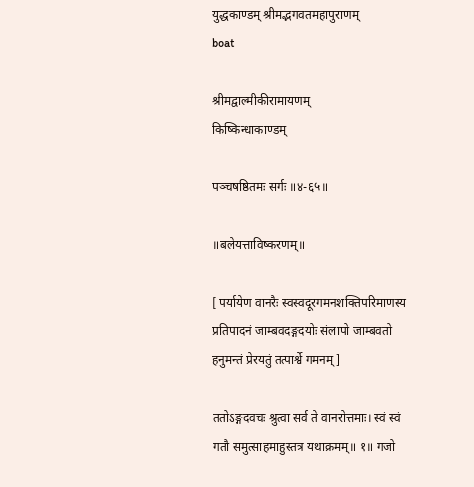युद्धकाण्डम् श्रीमद्भगवतमहापुराणम्
boat

श्रीमद्वाल्मीकीरामायणम्
किष्किन्धाकाण्डम्

पञ्चषष्ठितमः सर्गः ॥४-६५॥

॥बलेयत्ताविष्करणम्॥

[ पर्यायेण वानरैः स्वस्वदूरगमनशक्तिपरिमाणस्य प्रतिपादनं जाम्बवदङ्गदयोः संलापो जाम्बवतो हनुमन्तं प्रेरयतुं तत्पार्श्वे गमनम् ]

ततोऽङ्गदवचः श्रुत्वा सर्व ते वानरोत्तमाः। स्वं स्वं गतौ समुत्साहमाहुस्तत्र यथाक्रमम्॥ १॥ गजो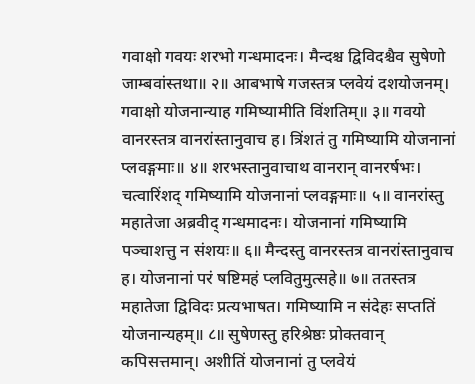गवाक्षो गवयः शरभो गन्धमादनः। मैन्दश्च द्विविदश्चैव सुषेणो जाम्बवांस्तथा॥ २॥ आबभाषे गजस्तत्र प्लवेयं दशयोजनम्। गवाक्षो योजनान्याह गमिष्यामीति विंशतिम्॥ ३॥ गवयो वानरस्तत्र वानरांस्तानुवाच ह। त्रिंशतं तु गमिष्यामि योजनानां प्लवङ्गमाः॥ ४॥ शरभस्तानुवाचाथ वानरान् वानरर्षभः। चत्वारिंशद् गमिष्यामि योजनानां प्लवङ्गमाः॥ ५॥ वानरांस्तु महातेजा अब्रवीद् गन्धमादनः। योजनानां गमिष्यामि पञ्चाशत्तु न संशयः॥ ६॥ मैन्दस्तु वानरस्तत्र वानरांस्तानुवाच ह। योजनानां परं षष्टिमहं प्लवितुमुत्सहे॥ ७॥ ततस्तत्र महातेजा द्विविदः प्रत्यभाषत। गमिष्यामि न संदेहः सप्ततिं योजनान्यहम्॥ ८॥ सुषेणस्तु हरिश्रेष्ठः प्रोक्तवान् कपिसत्तमान्। अशीतिं योजनानां तु प्लवेयं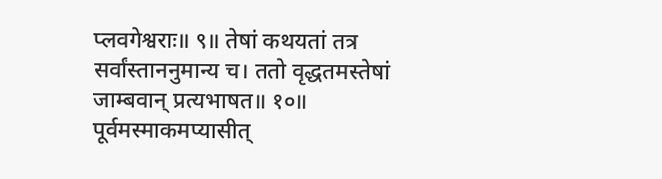प्लवगेश्वराः॥ ९॥ तेषां कथयतां तत्र सर्वांस्ताननुमान्य च। ततो वृद्धतमस्तेषां जाम्बवान् प्रत्यभाषत॥ १०॥ पूर्वमस्माकमप्यासीत्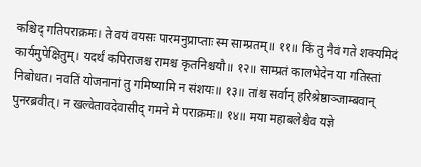कश्चिद् गतिपराक्रमः। ते वयं वयसः पारमनुप्राप्ताः स्म साम्प्रतम्॥ ११॥ किं तु नैवं गते शक्यमिदं कार्यमुपेक्षितुम्। यदर्थं कपिराजश्च रामश्च कृतनिश्चयौ॥ १२॥ साम्प्रतं कालभेदेन या गतिस्तां निबोधत। नवतिं योजनानां तु गमिष्यामि न संशयः॥ १३॥ तांश्च सर्वान् हरिश्रेष्ठाञ्जाम्बवान् पुनरब्रवीत्। न खल्वेतावदेवासीद् गमने मे पराक्रमः॥ १४॥ मया महाबलेश्चैव यज्ञे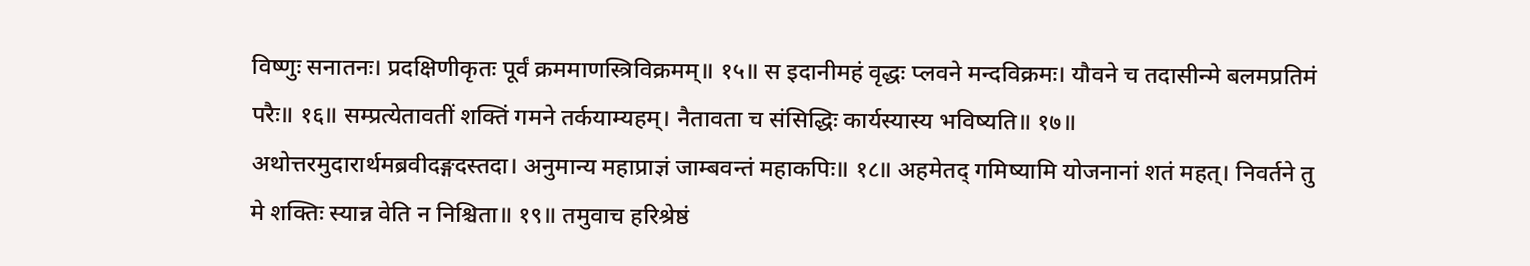विष्णुः सनातनः। प्रदक्षिणीकृतः पूर्वं क्रममाणस्त्रिविक्रमम्॥ १५॥ स इदानीमहं वृद्धः प्लवने मन्दविक्रमः। यौवने च तदासीन्मे बलमप्रतिमं परैः॥ १६॥ सम्प्रत्येतावतीं शक्तिं गमने तर्कयाम्यहम्। नैतावता च संसिद्धिः कार्यस्यास्य भविष्यति॥ १७॥ अथोत्तरमुदारार्थमब्रवीदङ्गदस्तदा। अनुमान्य महाप्राज्ञं जाम्बवन्तं महाकपिः॥ १८॥ अहमेतद् गमिष्यामि योजनानां शतं महत्। निवर्तने तु मे शक्तिः स्यान्न वेति न निश्चिता॥ १९॥ तमुवाच हरिश्रेष्ठं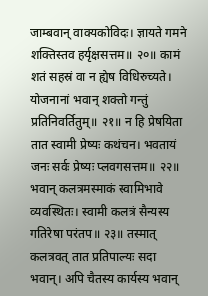जाम्बवान् वाक्यकोविदः। ज्ञायते गमने शक्तिस्तव हर्यृक्षसत्तम॥ २०॥ कामं शतं सहस्रं वा न ह्येष विधिरुच्यते। योजनानां भवान् शक्तो गन्तुं प्रतिनिवर्तितुम्॥ २१॥ न हि प्रेषयिता तात स्वामी प्रेष्यः कथंचन। भवतायं जनः सर्वः प्रेष्यः प्लवगसत्तम॥ २२॥ भवान् कलत्रमस्माकं स्वामिभावे व्यवस्थितः। स्वामी कलत्रं सैन्यस्य गतिरेषा परंतप॥ २३॥ तस्मात् कलत्रवत् तात प्रतिपाल्यः सदा भवान्। अपि चैतस्य कार्यस्य भवान्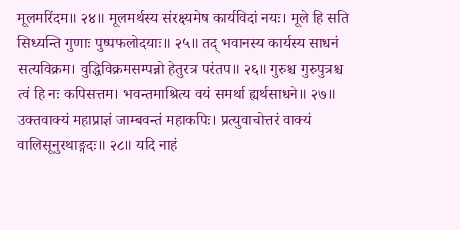मूलमरिंदम॥ २४॥ मूलमर्थस्य संरक्ष्यमेष कार्यविदां नयः। मूले हि सति सिध्यन्ति गुणाः पुष्पफलोदयाः॥ २५॥ तद् भवानस्य कार्यस्य साधनं सत्यविक्रम। वुद्धिविक्रमसम्पन्नो हेतुरत्र परंतप॥ २६॥ गुरुश्च गुरुपुत्रश्च त्वं हि नः कपिसत्तम। भवन्तमाश्रित्य वयं समर्था ह्यर्थसाधने॥ २७॥ उक्तवाक्यं महाप्राज्ञं जाम्बवन्तं महाकपिः। प्रत्युवाचोत्तरं वाक्यं वालिसूनुरथाङ्गदः॥ २८॥ यदि नाहं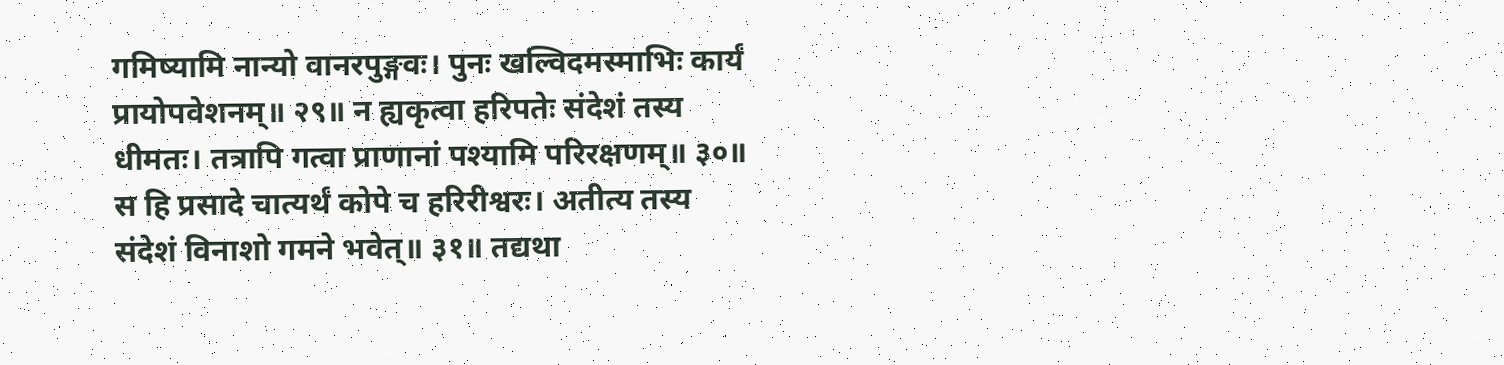गमिष्यामि नान्यो वानरपुङ्गवः। पुनः खल्विदमस्माभिः कार्यं प्रायोपवेशनम्॥ २९॥ न ह्यकृत्वा हरिपतेः संदेशं तस्य धीमतः। तत्रापि गत्वा प्राणानां पश्यामि परिरक्षणम्॥ ३०॥ स हि प्रसादे चात्यर्थं कोपे च हरिरीश्वरः। अतीत्य तस्य संदेशं विनाशो गमने भवेत्॥ ३१॥ तद्यथा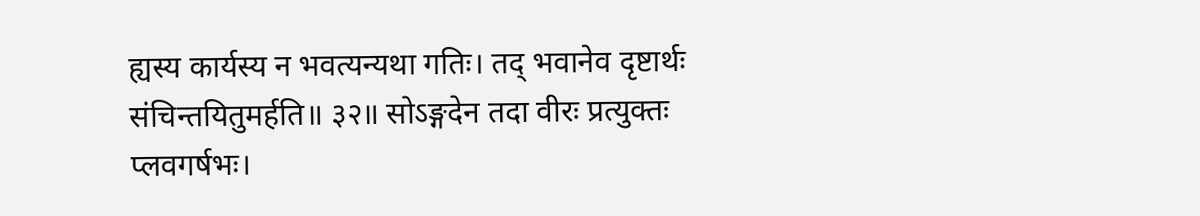ह्यस्य कार्यस्य न भवत्यन्यथा गतिः। तद् भवानेव दृष्टार्थः संचिन्तयितुमर्हति॥ ३२॥ सोऽङ्गदेन तदा वीरः प्रत्युक्तः प्लवगर्षभः।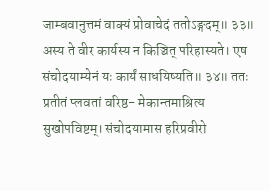जाम्बवानुत्तमं वाक्यं प्रोवाचेदं ततोऽङ्गदम्॥ ३३॥ अस्य ते वीर कार्यस्य न किञ्चित् परिहास्यते। एष संचोदयाम्येनं यः कार्यं साधयिष्यति॥ ३४॥ ततः प्रतीतं प्लवतां वरिष्ठ- मेकान्तमाश्रित्य सुखोपविष्टम्। संचोदयामास हरिप्रवीरो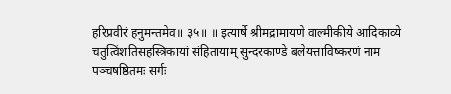हरिप्रवीरं हनुमन्तमेव॥ ३५॥ ॥ इत्यार्षे श्रीमद्रामायणे वाल्मीकीये आदिकाव्ये चतुत्विंशतिसहस्त्रिकायां संहितायाम् सुन्दरकाण्डे बलेयत्ताविष्करणं नाम पञ्चषष्ठितमः सर्गः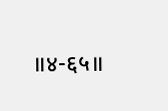॥४-६५॥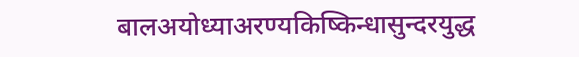बालअयोध्याअरण्यकिष्किन्धासुन्दरयुद्ध